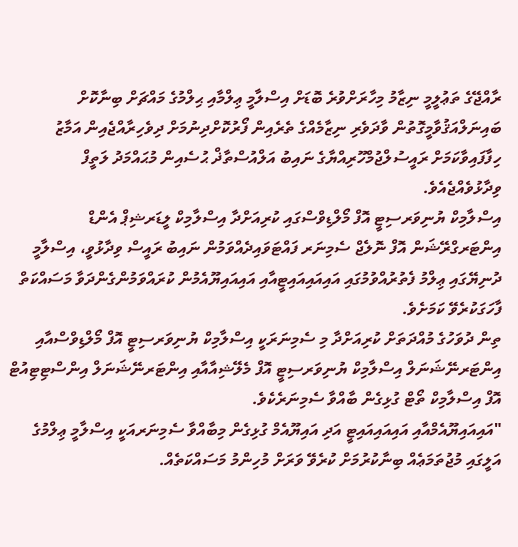ރާއްޖޭގެ ތަޢުލީމީ ނިޒާމު މިހާރަށްވުރެ ބޮޑަށް އިސްލާމީ ޢިލްމާއި ޙިލްމުގެ މައްޗަށް ބިނާކޮށް ބައިނަލްއަޤުވާމީގޮތުން ވާދަވެރި ނިޒާމެއްގެ ތެރެއިން ފޯރުކޮށްދިނުމަށް ދިވެހިރާއްޖެއިން އަމާޒު ހިފާފައިވާކަމަށް ރައީސުލްޖުމްހޫރިއްޔާގެ ނައިބު އަލްއުސްތާޛް ޙުސެއިން މުޙައްމަދު ލަތީފް ވިދާޅުވެއްޖެއެވެ.
އިސްލާމިކް ޔުނިވަރސިޓީ އޮފް މޯލްޑިވްސްގައި ކުރިއަށްދާ އިސްލާމިކް ލީޑަރޝިޕް އެންޑް އިންޓަރގްރޭޝަން އޮފް ނޮލެޖް ސެމިނަރ ފައްޓަވައިދެއްވަމުން ނައިބު ރައީސް ވިދާޅުވީ، އިސްލާމީ ދުނިޔޭގައި ޢިލްމު ފެތުރުއްވުމުގައި އައިއައިއައިޓީއާއި އައިއައިޔޫއެމުން ކުރައްވަމުންގެންދަވާ މަސައްކަތް ފާހަގަކުރެވޭ ކަމަށެވެ.
ތިން ދުވަހުގެ މުއްދަތަށް ކުރިއަށްދާ މި ސެމިނަރަކީ އިސްލާމިކް ޔުނިވަރސިޓީ އޮފް މޯލްޑިވްސްއާއި އިންޓަރނޭޝަނަލް އިސްލާމިކް ޔުނިވަރސިޓީ އޮފް މެލޭޝިއާއާއި އިންޓަރނޭޝަނަލް އިންސްޓިޓިއުޓް އޮފް އިސްލާމިކް ތޯޓް ގުޅިގެން ބާއްވާ ސެމިނަރެކެވެ.
"އައިއައިޔޫއެމްއާއި އައިއައިއައިޓީ އަދި އައިޔޫއެމް ގުޅިގެން މިބާއްވާ ސެމިނަރއަކީ އިސްލާމީ ޢިލްމުގެ އަލީގައި މުޖުތަމަޢެއް ބިނާކުރުމަށް ކުރެވޭ ވަރަށް މުހިންމު މަސައްކަތެއް.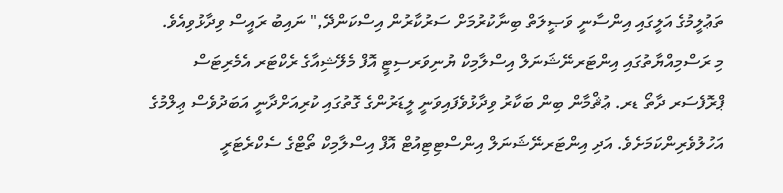ތަޢުލީމުގެ އަލީގައި އިންސާނީ ވަޞީލަތް ބިނާކުރުމަށް ސަރުކާރުން އިސްކަންދޭ," ނައިބު ރައީސް ވިދާޅުވިއެވެ.
މި ރަސްމިއްޔާތުގައި އިންޓަރނޭޝަނަލް އިސްލާމިކް ޔުނިވަރސިޓީ އޮފް މެލޭޝިއާގެ ރެކްޓަރ އެމެރިޓަސް ޕްރޮފެސަރ ދާތޯ ޑރ. ޢުޘްމާން ބިން ބަކާރު ވިދާޅުވެފައިވަނީ ލީޑަރުންގެ ގޮތުގައި ކުރިއަށްދާނީ އަބަދުވެސް ޢިލްމުގެ އަހުލުވެރިންކަމަށެވެ. އަދި އިންޓަރނޭޝަނަލް އިންސްޓިޓިއުޓް އޮފް އިސްލާމިކް ތޯޓްގެ ސެކްރެޓަރީ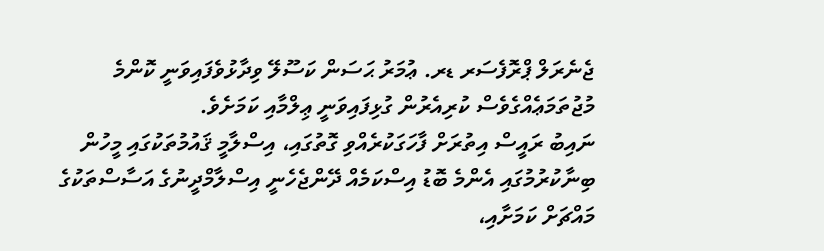ޖެނެރަލް ޕްރޮފެސަރ ޑރ. ޢުމަރު ޙަސަން ކަސޫލޭ ވިދާޅުވެފައިވަނީ ކޮންމެ މުޖުތަމަޢެއްގެވެސް ކުރިއެރުން ގުޅިފައިވަނީ ޢިލްމާއި ކަމަށެވެ.
ނައިބު ރައީސް އިތުރަށް ފާހަގަކުރެއްވި ގޮތުގައި، އިސްލާމީ ޤައުމުތަކުގައި މީހުން ބިނާކުރުމުގައި އެންމެ ބޮޑު އިސްކަމެއް ދޭންޖެހެނީ އިސްލާމްދީނުގެ އަސާސްތަކުގެ މައްޗަށް ކަމަށާއި،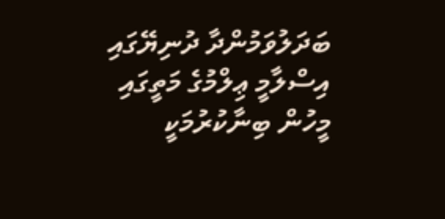ބަދަލުވަމުންދާ ދުނިޔޭގައި އިސްލާމީ ޢިލްމުގެ މަތީގައި މީހުން ބިނާކުރުމަކީ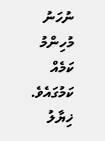ނުހަނު މުހިންމު ކަމެއް ކަމުގައެވެ.
ޚިޔާލު